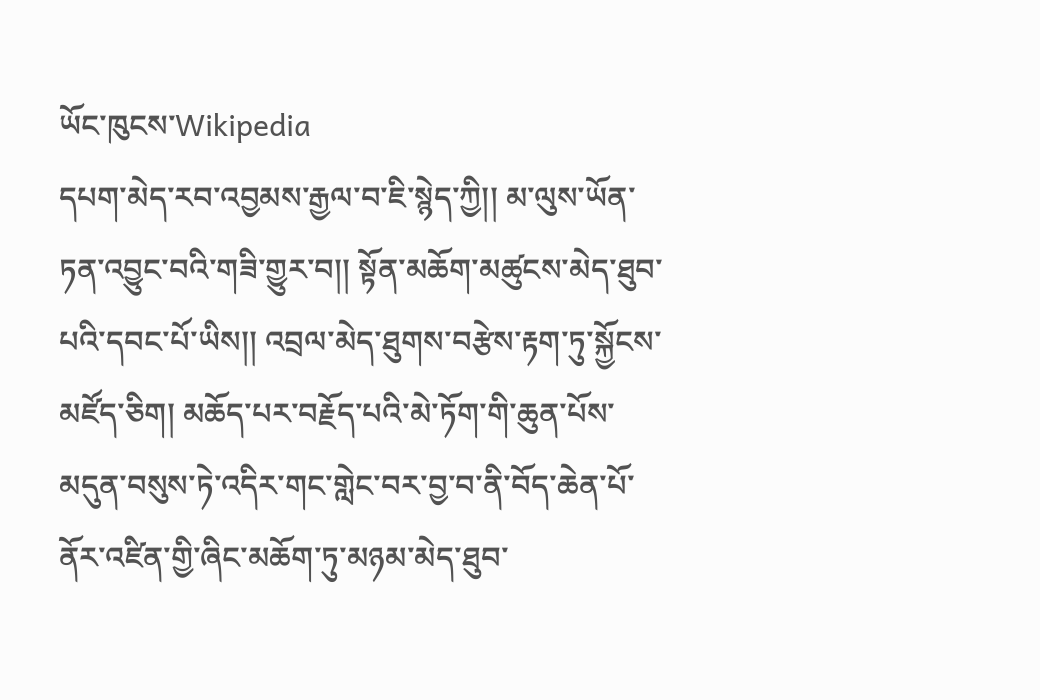ཡོང་ཁུངས་Wikipedia
དཔག་མེད་རབ་འབྱམས་རྒྱལ་བ་ཇི་སྙེད་ཀྱི།། མ་ལུས་ཡོན་ཏན་འབྱུང་བའི་གཟི་གྱུར་བ།། སྟོན་མཆོག་མཚུངས་མེད་ཐུབ་པའི་དབང་པོ་ཡིས།། འབྲལ་མེད་ཐུགས་བརྩེས་རྟག་ཏུ་སྐྱོངས་མཛོད་ཅིག། མཆོད་པར་བརྗོད་པའི་མེ་ཏོག་གི་ཆུན་པོས་མདུན་བསུས་ཏེ་འདིར་གང་གླེང་བར་བྱ་བ་ནི་བོད་ཆེན་པོ་ནོར་འཛིན་གྱི་ཞིང་མཆོག་ཏུ་མཉམ་མེད་ཐུབ་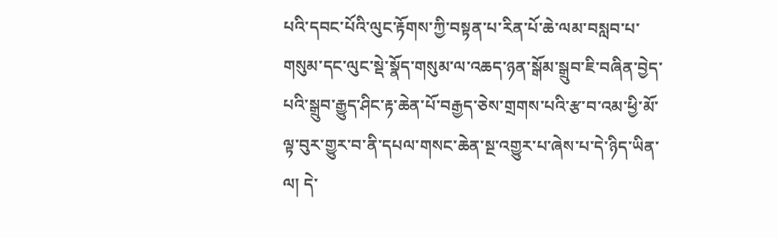པའི་དབང་པོའི་ལུང་རྟོགས་ཀྱི་བསྟན་པ་རིན་པོ་ཆེ་ལམ་བསླབ་པ་གསུམ་དང་ལུང་སྡེ་སྣོད་གསུམ་ལ་འཆད་ཉན་སྒོམ་སྒྲུབ་ཇི་བཞིན་བྱེད་པའི་སྒྲུབ་རྒྱུད་ཤིང་རྟ་ཆེན་པོ་བརྒྱད་ཅེས་གྲགས་པའི་རྩ་བ་འམ་ཕྱི་མོ་ལྟ་བུར་གྱུར་བ་ནི་དཔལ་གསང་ཆེན་སྔ་འགྱུར་པ་ཞེས་པ་དེ་ཉིད་ཡིན་ལ། དེ་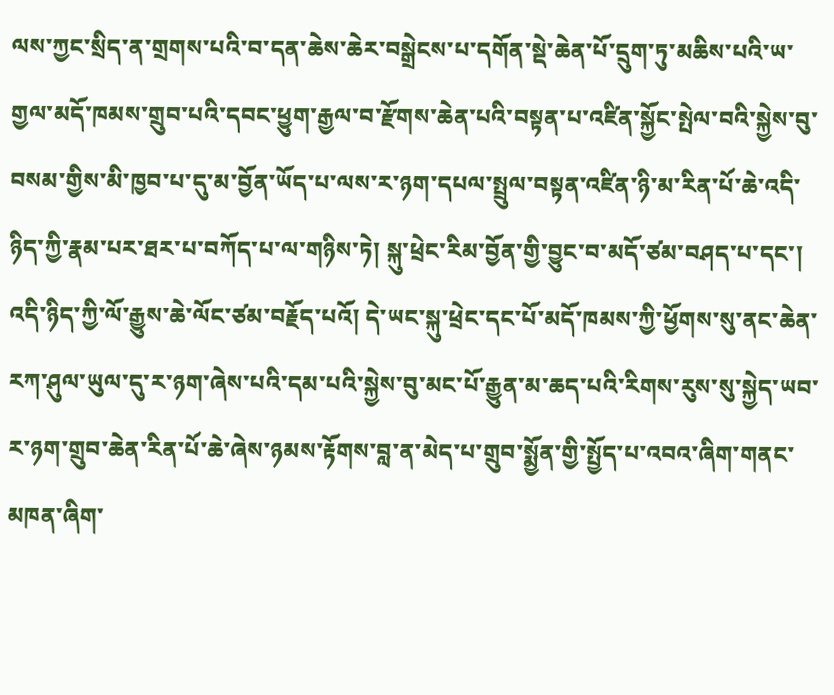ལས་ཀྱང་སྲིད་ན་གྲགས་པའི་བ་དན་ཆེས་ཆེར་བསྒྲེངས་པ་དགོན་སྡེ་ཆེན་པོ་དྲུག་ཏུ་མཆིས་པའི་ཡ་གྱལ་མདོ་ཁམས་གྲུབ་པའི་དབང་ཕྱུག་རྒྱལ་བ་རྫོགས་ཆེན་པའི་བསྟན་པ་འཛིན་སྐྱོང་སྤེལ་བའི་སྐྱེས་བུ་བསམ་གྱིས་མི་ཁྱབ་པ་དུ་མ་བྱོན་ཡོད་པ་ལས་ར་ཉག་དཔལ་སྤྲུལ་བསྟན་འཛིན་ཉི་མ་རིན་པོ་ཆེ་འདི་ཉིད་ཀྱི་རྣམ་པར་ཐར་པ་བཀོད་པ་ལ་གཉིས་ཏེ། སྐུ་ཕྲེང་རིམ་བྱོན་གྱི་བྱུང་བ་མདོ་ཙམ་བཤད་པ་དང་། འདི་ཉིད་ཀྱི་ལོ་རྒྱུས་ཆེ་ལོང་ཙམ་བརྗོད་པའོ། དེ་ཡང་སྐུ་ཕྲེང་དང་པོ་མདོ་ཁམས་ཀྱི་ཕྱོགས་སུ་ནང་ཆེན་རཀ་ཤུལ་ཡུལ་དུ་ར་ཉག་ཞེས་པའི་དམ་པའི་སྐྱེས་བུ་མང་པོ་རྒྱུན་མ་ཆད་པའི་རིགས་རུས་སུ་སྐྱེད་ཡབ་ར་ཉག་གྲུབ་ཆེན་རིན་པོ་ཆེ་ཞེས་ཉམས་རྟོགས་བླ་ན་མེད་པ་གྲུབ་སྨྱོན་གྱི་སྤྱོད་པ་འབའ་ཞིག་གནང་མཁན་ཞིག་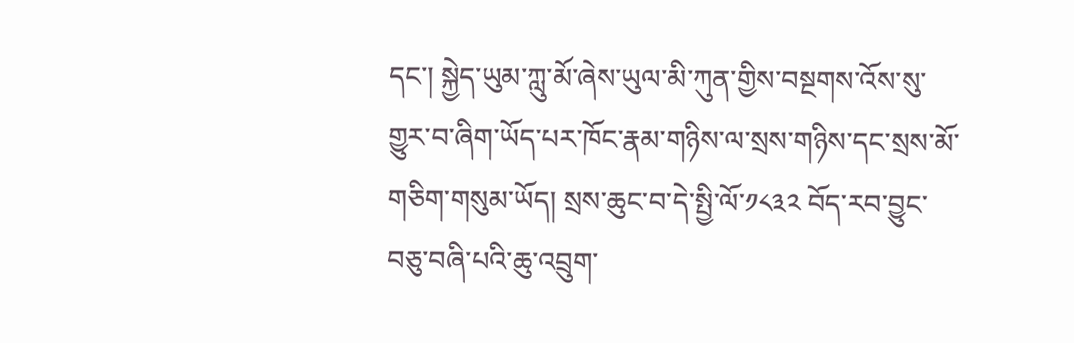དང་། སྐྱེད་ཡུམ་ཀླུ་མོ་ཞེས་ཡུལ་མི་ཀུན་གྱིས་བསྔགས་འོས་སུ་གྱུར་བ་ཞིག་ཡོད་པར་ཁོང་རྣམ་གཉིས་ལ་སྲས་གཉིས་དང་སྲས་མོ་གཅིག་གསུམ་ཡོད། སྲས་ཆུང་བ་དེ་སྤྱི་ལོ་༡༨༣༢ བོད་རབ་བྱུང་བཅུ་བཞི་པའི་ཆུ་འབྲུག་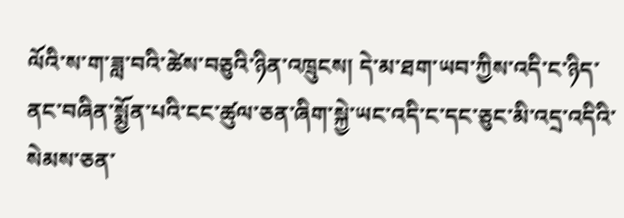ལོའི་ས་ག་ཟླ་བའི་ཚེས་བཅུའི་ཉིན་འཁྲུངས། དེ་མ་ཐག་ཡབ་ཀྱིས་འདི་ང་ཉིད་ནང་བཞིན་སྨྱོན་པའི་ངང་ཚུལ་ཅན་ཞིག་སྐྱེ་ཡང་འདི་ང་དང་ཅུང་མི་འདྲ་འདིའི་སེམས་ཅན་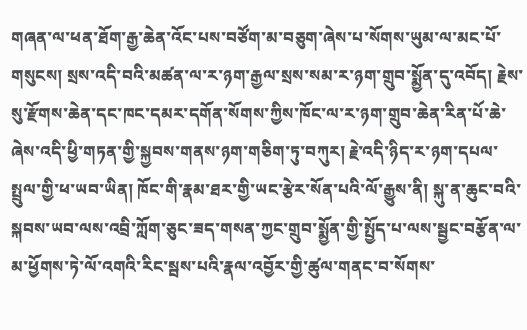གཞན་ལ་ཕན་ཐོག་རྒྱ་ཆེན་འོང་པས་བཙོག་མ་བཅུག་ཞེས་པ་སོགས་ཡུམ་ལ་མང་པོ་གསུངས། སྲས་འདི་བའི་མཚན་ལ་ར་ཉག་རྒྱལ་སྲས་སམ་ར་ཉག་གྲུབ་སྨྱོན་དུ་འབོད། རྗེས་སུ་རྫོགས་ཆེན་དང་ཁང་དམར་དགོན་སོགས་ཀྱིས་ཁོང་ལ་ར་ཉག་གྲུབ་ཆེན་རིན་པོ་ཆེ་ཞེས་འདི་ཕྱི་གཏན་གྱི་སྐྱབས་གནས་ཉག་གཅིག་ཏུ་བཀུར། རྗེ་འདི་ཉིད་ར་ཉག་དཔལ་སྤྲུལ་གྱི་ཕ་ཡབ་ཡིན། ཁོང་གི་རྣམ་ཐར་གྱི་ཡང་རྩེར་སོན་པའི་ལོ་རྒྱུས་ནི། སྐུ་ན་ཆུང་བའི་སྐབས་ཡབ་ལས་འབྲི་ཀློག་ཅུང་ཟད་གསན་ཀྱང་གྲུབ་སྨྱོན་གྱི་སྤྱོད་པ་ལས་སྦྱང་བརྩོན་ལ་མ་ཕྱོགས་ཏེ་ལོ་འགའི་རིང་སྦས་པའི་རྣལ་འབྱོར་གྱི་ཚུལ་གནང་བ་སོགས་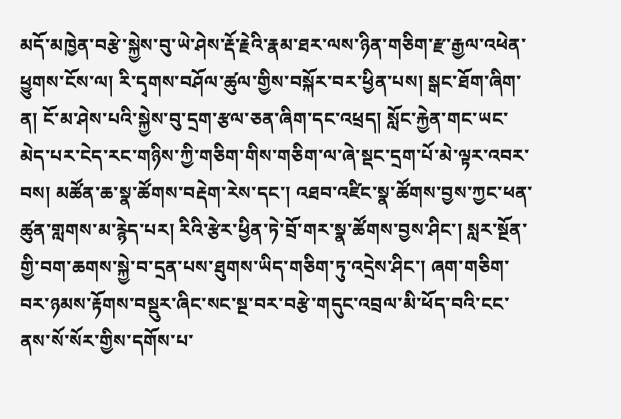མདོ་མཁྱེན་བརྩེ་སྐྱེས་བུ་ཡེ་ཤེས་རྡོ་རྗེའི་རྣམ་ཐར་ལས་ཉིན་གཅིག་རྫ་རྒྱལ་འཕེན་ཕྱུགས་ངོས་ལ། རི་དྭགས་བཤོལ་ཚུལ་གྱིས་བསྐོར་བར་ཕྱིན་པས། སྒང་ཐོག་ཞིག་ན། ངོ་མ་ཤེས་པའི་སྐྱེས་བུ་དྲག་རྩལ་ཅན་ཞིག་དང་འཕྲད། སློང་རྐྱེན་གང་ཡང་མེད་པར་ངེད་རང་གཉིས་ཀྱི་གཅིག་གིས་གཅིག་ལ་ཞེ་སྡང་དྲག་པོ་མེ་ལྟར་འབར་བས། མཚོན་ཆ་སྣ་ཚོགས་བརྡེག་རེས་དང་། འཐབ་འཛིང་སྣ་ཚོགས་བྱས་ཀྱང་ཕན་ཚུན་གླགས་མ་རྙེད་པར། རིའི་རྩེར་ཕྱིན་ཏེ་བྲོ་གར་སྣ་ཚོགས་བྱས་ཤིང་། སླར་སྔོན་གྱི་བག་ཆགས་སྐྱེ་བ་དྲན་པས་ཐུགས་ཡིད་གཅིག་ཏུ་འདྲེས་ཤིང་། ཞག་གཅིག་བར་ཉམས་རྟོགས་བསྡུར་ཞིང་སང་སྔ་བར་བརྩེ་གདུང་འབྲལ་མི་ཕོད་བའི་ངང་ནས་སོ་སོར་གྱིས་དགོས་པ་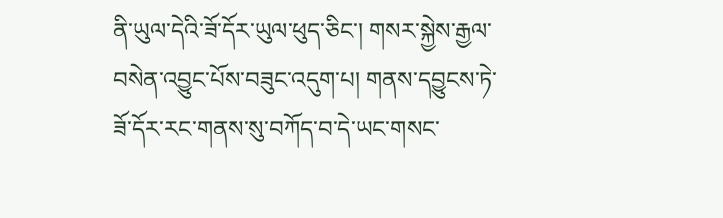ནི་ཡུལ་དེའི་ཟོ་དོར་ཡུལ་ཕུད་ཅིང་། གསར་སྐྱེས་རྒྱལ་བསེན་འབྱུང་པོས་བཟུང་འདུག་པ། གནས་དབྱུངས་ཏེ་ཟོ་དོར་རང་གནས་སུ་བཀོད་བ་དེ་ཡང་གསང་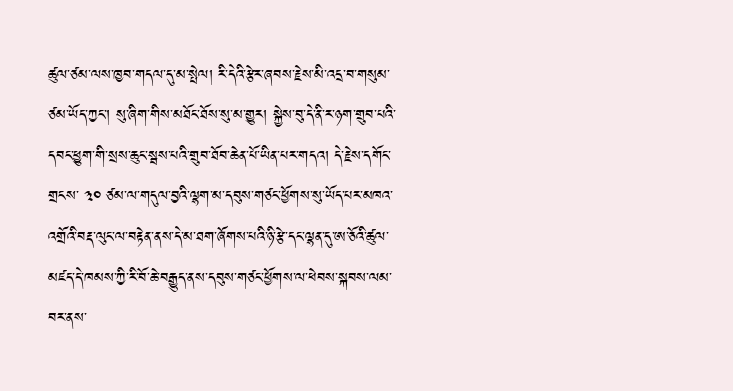ཚུལ་ཙམ་ལས་ཁྱབ་གདལ་དུ་མ་སྤེལ། རི་དེའི་རྩེར་ཞབས་རྗེས་མི་འདྲ་བ་གསུམ་ཙམ་ཡོད་ཀྱང་། སུ་ཞིག་གིས་མཐོང་ཐོས་སུ་མ་གྱུར། སྐྱེས་བུ་དེ་ནི་ར་ཉག་གྲུབ་པའི་དབང་ཕྱུག་གི་སྲས་ཆུང་སྦས་པའི་གྲུབ་ཐོབ་ཆེན་པོ་ཡིན་པར་གདའ། དེ་རྗེས་དགོང་གྲངས་ ༣༠ ཙམ་ལ་གདུལ་བྱའི་ལྷག་མ་དབུས་གཙང་ཕྱོགས་སུ་ཡོད་པར་མཁའ་འགྲོའི་བརྡ་ལུང་ལ་བརྟེན་ནས་དེ་མ་ཐག་ཞོགས་པའི་ཉི་རྩེ་དང་ལྷན་དུ་ཨ་ཅོའི་ཚུལ་མཛད་དེ་ཁམས་ཀྱི་རི་བོ་ཆེ་བརྒྱུད་ནས་དབུས་གཙང་ཕྱོགས་ལ་ཕེབས་སྐབས་ལམ་བར་ནས་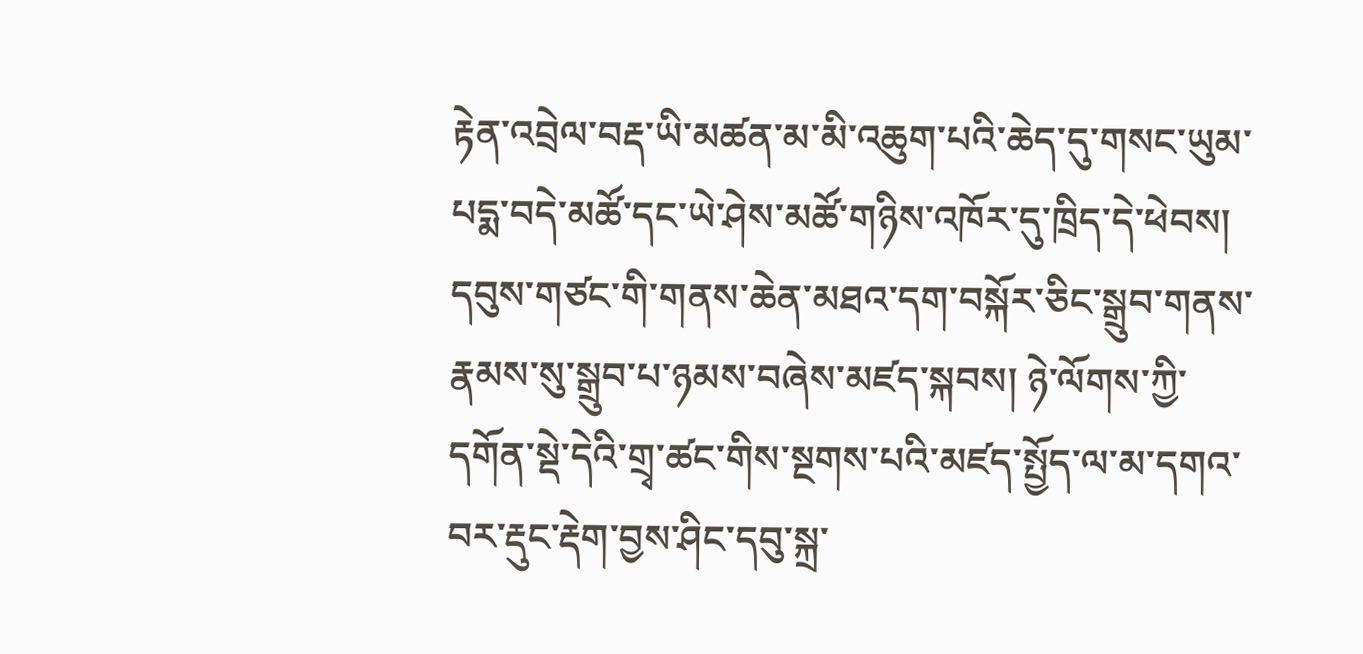རྟེན་འབྲེལ་བརྡ་ཡི་མཚན་མ་མི་འཆུག་པའི་ཆེད་དུ་གསང་ཡུམ་པདྨ་བདེ་མཚོ་དང་ཡེ་ཤེས་མཚོ་གཉིས་འཁོར་དུ་ཁྲིད་དེ་ཕེབས། དབུས་གཙང་གི་གནས་ཆེན་མཐའ་དག་བསྐོར་ཅིང་སྒྲུབ་གནས་རྣམས་སུ་སྒྲུབ་པ་ཉམས་བཞེས་མཛད་སྐབས། ཉེ་ལོགས་ཀྱི་དགོན་སྡེ་དེའི་གྲྭ་ཚང་གིས་སྔགས་པའི་མཛད་སྤྱོད་ལ་མ་དགའ་བར་རྡུང་རྡེག་བྱས་ཤིང་དབུ་སྐྲ་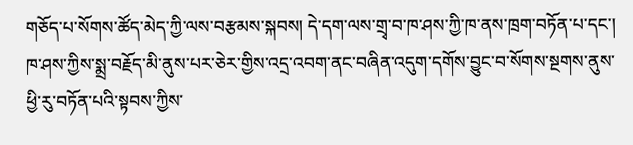གཅོད་པ་སོགས་ཚོད་མེད་ཀྱི་ལས་བརྩམས་སྐབས། དེ་དག་ལས་གྲྭ་བ་ཁ་ཤས་ཀྱི་ཁ་ནས་ཁྲག་བཏོན་པ་དང་། ཁ་ཤས་ཀྱིས་སྨྲ་བརྗོད་མི་ནུས་པར་ཅེར་གྱིས་འདྲ་འབག་ནང་བཞིན་འདུག་དགོས་བྱུང་བ་སོགས་སྔགས་ནུས་ཕྱི་རུ་བཏོན་པའི་སྟབས་ཀྱིས་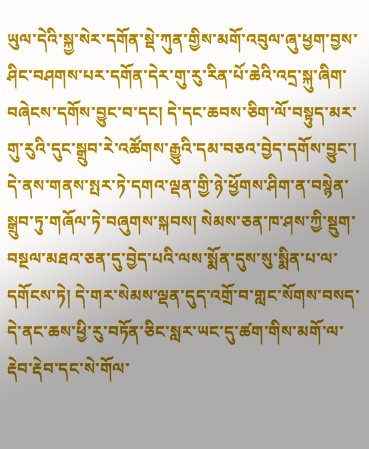ཡུལ་དེའི་སྐྱ་སེར་དགོན་སྡེ་ཀུན་གྱིས་མགོ་འབུལ་ཞུ་ཕྱག་བྱས་ཤིང་བཤགས་པར་དགོན་དེར་གུ་རུ་རིན་པོ་ཆེའི་འདྲ་སྐུ་ཞིག་བཞེངས་དགོས་བྱུང་བ་དང། དེ་དང་ཆབས་ཅིག་ལོ་བསྟུད་མར་གུ་རུའི་དུང་སྒྲུབ་རེ་འཚོགས་རྒྱུའི་དམ་བཅའ་བྱེད་དགོས་བྱུང་། དེ་ནས་གནས་སྤར་ཏེ་དགའ་ལྡན་གྱི་ཉེ་ཕྱོགས་ཤིག་ན་བསྙེན་སྒྲུབ་ཏུ་གཞོལ་ཏེ་བཞུགས་སྐབས། སེམས་ཅན་ཁ་ཤས་ཀྱི་སྡུག་བསྔལ་མཐའ་ཅན་དུ་བྱེད་པའི་ལས་སྨོན་དུས་སུ་སྨིན་པ་ལ་དགོངས་ཏེ། དེ་གར་སེམས་ལྡན་དུད་འགྲོ་བ་གླང་སོགས་བསད་དེ་ནང་ཆས་ཕྱི་རུ་བཏོན་ཅིང་སླར་ཡང་དུ་ཚག་གིས་མགོ་ལ་རྡེབ་རྡེབ་དང་སེ་གོལ་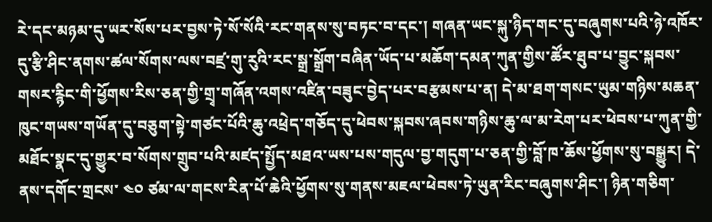རེ་དང་མཉམ་དུ་ཡར་སོས་པར་བྱས་ཏེ་སོ་སོའི་རང་གནས་སུ་བཏང་བ་དང་། གཞན་ཡང་སྐུ་ཉིད་གང་དུ་བཞུགས་པའི་ཉེ་འཁོར་དུ་རྩི་ཤིང་ནགས་ཚལ་སོགས་ལས་བཛྲ་གུ་རུའི་རང་སྒྲ་སྒྲོག་བཞིན་ཡོད་པ་མཆོག་དམན་ཀུན་གྱིས་ཚོར་ཐུབ་པ་བྱུང་སྐབས་གསར་རྙིང་གི་ཕྱོགས་རིས་ཅན་གྱི་གྲྭ་གཞོན་འགས་འཛིན་བཟུང་བྱེད་པར་བརྩམས་པ་ན། དེ་མ་ཐག་གསང་ཡུམ་གཉིས་མཆན་ཁུང་གཡས་གཡོན་དུ་བཅུག་སྟེ་གཙང་པོའི་ཆུ་འཕྲེད་གཅོད་དུ་ཕེབས་སྐབས་ཞབས་གཉིས་ཆུ་ལ་མ་རེག་པར་ཕེབས་པ་ཀུན་གྱི་མཐོང་སྣང་དུ་གྱུར་བ་སོགས་གྲུབ་པའི་མཛད་སྤྱོད་མཐའ་ཡས་པས་གདུལ་བྱ་གདུག་པ་ཅན་གྱི་བློ་ཁ་ཆོས་ཕྱོགས་སུ་བསྒྱུར། དེ་ནས་དགོང་གྲངས་ ༤༠ ཙམ་ལ་གངས་རིན་པོ་ཆེའི་ཕྱོགས་སུ་གནས་མཇལ་ཕེབས་ཏེ་ཡུན་རིང་བཞུགས་ཤིང་། ཉིན་གཅིག་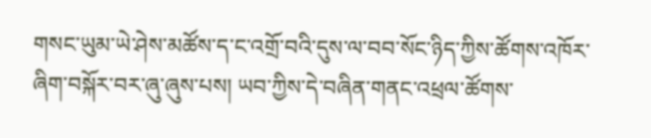གསང་ཡུམ་ཡེ་ཤེས་མཚོས་ད་ང་འགྲོ་བའི་དུས་ལ་བབ་སོང་ཉིད་ཀྱིས་ཚོགས་འཁོར་ཞིག་བསྐོར་བར་ཞུ་ཞུས་པས། ཡབ་ཀྱིས་དེ་བཞིན་གནང་འཕྲལ་ཚོགས་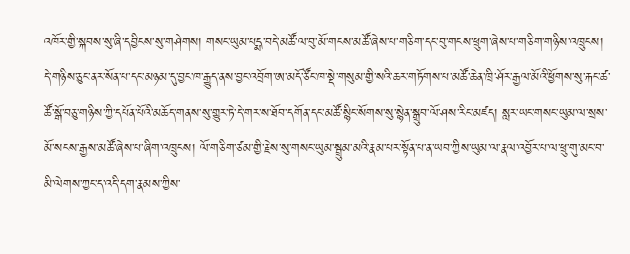འཁོར་གྱི་སྐབས་སུ་ཞི་དབྱིངས་སུ་གཤེགས། གསང་ཡུམ་པདྨ་བདེ་མཚོ་ལ་བུ་མོ་གངས་མཚོ་ཞེས་པ་གཅིག་དང་བུ་གངས་ཕྲུག་ཞེས་པ་གཅིག་གཉིས་འཁྲུངས། དེ་གཉིས་ཅུང་ནར་སོན་པ་དང་མཉམ་དུ་བྱང་ཁ་རྒྱུད་ནས་བྱང་འབྲོག་ཨ་མདོ་ཙོང་ཁ་སྡེ་གསུམ་གྱི་སའི་ཆར་གཏོགས་པ་མཚོ་ཆེན་ཁྲི་ཤོར་རྒྱལ་མོའི་ཕྱོགས་སུ་རྐང་ཚ་ཚོ་སྒོ་བཅུ་གཉིས་ཀྱི་དཔོན་པོའི་མཆོད་གནས་སུ་གྱུར་ཏེ་དེ་གར་ས་ཐོབ་དགོན་དང་མཚོ་སྙིང་སོགས་སུ་སྙེན་སྒྲུབ་ལོ་ཤས་རིང་མཛད། སླར་ཡང་གསང་ཡུམ་ལ་སྲས་མོ་སངས་རྒྱས་མཚོ་ཞེས་པ་ཞིག་འཁྲུངས། ལོ་གཅིག་ཙམ་གྱི་རྗེས་སུ་གསང་ཡུམ་སྦྲུམ་མའི་རྣམ་པར་སྟོན་པ་ན་ཡབ་ཀྱིས་ཡུམ་ལ་རྣལ་འབྱོར་པ་ལ་ཕྲུ་གུ་མང་བ་མི་ལེགས་ཀྱང་ད་འདི་དག་རྣམས་ཀྱིས་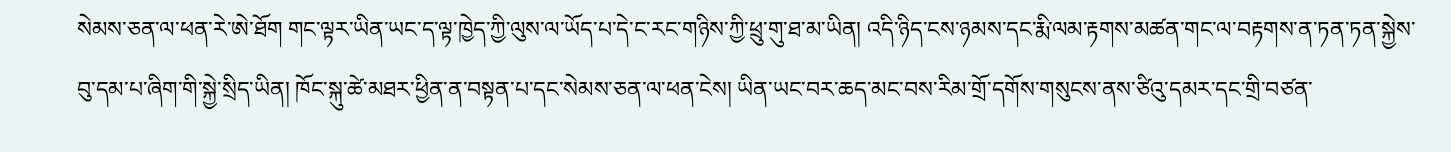སེམས་ཅན་ལ་ཕན་རེ་ཨེ་ཐོག གང་ལྟར་ཡིན་ཡང་ད་ལྟ་ཁྱེད་ཀྱི་ལུས་ལ་ཡོད་པ་དེ་ང་རང་གཉིས་ཀྱི་ཕྲུ་གུ་ཐ་མ་ཡིན། འདི་ཉིད་ངས་ཉམས་དང་རྨི་ལམ་རྟགས་མཚན་གང་ལ་བརྟགས་ན་ཏན་ཏན་སྐྱེས་བུ་དམ་པ་ཞིག་གི་སྐྱེ་སྲིད་ཡིན། ཁོང་སྐུ་ཚེ་མཐར་ཕྱིན་ན་བསྟན་པ་དང་སེམས་ཅན་ལ་ཕན་ངེས། ཡིན་ཡང་བར་ཆད་མང་བས་རིམ་གྲོ་དགོས་གསུངས་ནས་ཙིའུ་དམར་དང་གྲི་བཙན་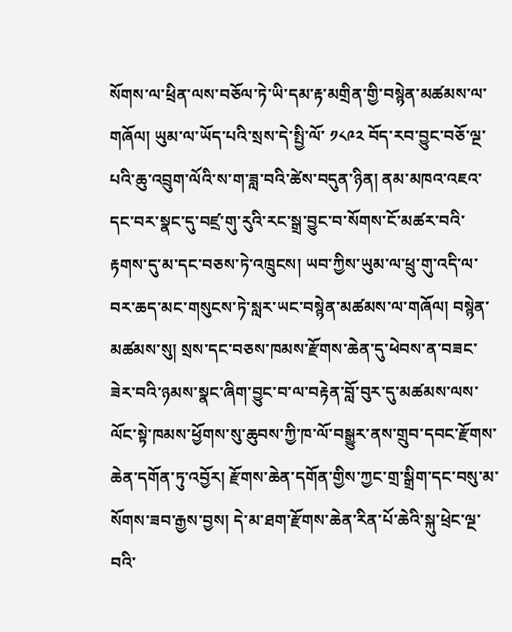སོགས་ལ་ཕྲིན་ལས་བཅོལ་ཏེ་ཡི་དམ་རྟ་མགྲིན་གྱི་བསྙེན་མཚམས་ལ་གཞོལ། ཡུམ་ལ་ཡོད་པའི་སྲས་དེ་སྤྱི་ལོ་ ༡༨༩༢ བོད་རབ་བྱུང་བཅོ་ལྔ་པའི་ཆུ་འབྲུག་ལོའི་ས་ག་ཟླ་བའི་ཚེས་བདུན་ཉིན། ནམ་མཁའ་འཇའ་དང་བར་སྣང་དུ་བཛྲ་གུ་རུའི་རང་སྒྲ་བྱུང་བ་སོགས་ངོ་མཚར་བའི་རྟགས་དུ་མ་དང་བཅས་ཏེ་འཁྲུངས། ཡབ་ཀྱིས་ཡུམ་ལ་ཕྲུ་གུ་འདི་ལ་བར་ཆད་མང་གསུངས་ཏེ་སླར་ཡང་བསྙེན་མཚམས་ལ་གཞོལ། བསྙེན་མཚམས་སུ། སྲས་དང་བཅས་ཁམས་རྫོགས་ཆེན་དུ་ཕེབས་ན་བཟང་ཟེར་བའི་ཉམས་སྣང་ཞིག་བྱུང་བ་ལ་བརྟེན་བློ་བུར་དུ་མཚམས་ལས་ལོང་སྟེ་ཁམས་ཕྱོགས་སུ་ཆུབས་ཀྱི་ཁ་ལོ་བསྒྱུར་ནས་གྲུབ་དབང་རྫོགས་ཆེན་དགོན་ཏུ་འབྱོར། རྫོགས་ཆེན་དགོན་གྱིས་ཀྱང་གྲ་སྒྲིག་དང་བསུ་མ་སོགས་ཟབ་རྒྱས་བྱས། དེ་མ་ཐག་རྫོགས་ཆེན་རིན་པོ་ཆེའི་སྐུ་ཕྲེང་ལྔ་བའི་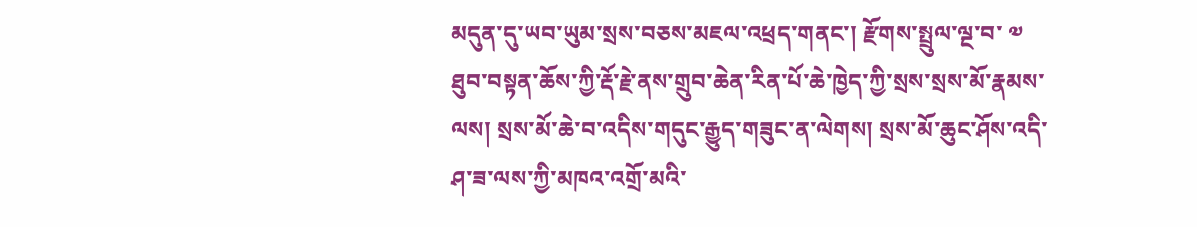མདུན་དུ་ཡབ་ཡུམ་སྲས་བཅས་མཇལ་འཕྲད་གནང་། རྫོགས་སྤྲུལ་ལྔ་བ་ ༧ ཐུབ་བསྟན་ཆོས་ཀྱི་རྡོ་རྗེ་ནས་གྲུབ་ཆེན་རིན་པོ་ཆེ་ཁྱེད་ཀྱི་སྲས་སྲས་མོ་རྣམས་ལས། སྲས་མོ་ཆེ་བ་འདིས་གདུང་རྒྱུད་གཟུང་ན་ལེགས། སྲས་མོ་ཆུང་ཤོས་འདི་ཤ་ཟ་ལས་ཀྱི་མཁའ་འགྲོ་མའི་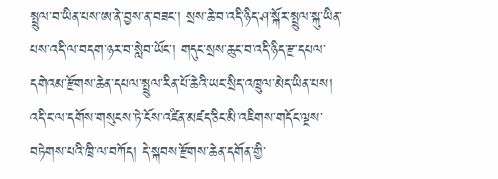སྤྲུལ་བ་ཡིན་པས་ཨ་ནེ་བྱས་ན་བཟང་། སྲས་ཆེ་བ་འདི་ཉིད་ཤ་སྐོར་སྤྲུལ་སྐུ་ཡིན་པས་འདི་ལ་བདག་ཉར་བ་སླེབ་ཡོང་། གདུང་སྲས་ཆུང་བ་འདི་ཉིད་རྫ་དཔལ་དགེའམ་རྫོགས་ཆེན་དཔལ་སྤྲུལ་རིན་པོ་ཆེའི་ཡང་སྲིད་འཁྲུལ་མེད་ཡིན་པས། འདི་ང་ལ་དགོས་གསུངས་ཏེ་ངོས་འཛིན་མཛད་ཅིང་མི་འཇིགས་གདོང་ལྔས་བཏེགས་པའི་ཁྲི་ལ་བཀོད། དེ་སྐབས་རྫོགས་ཆེན་དགོན་གྱི་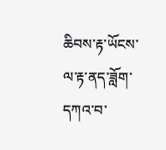ཆིབས་རྟ་ཡོངས་ལ་རྟ་ནད་ཟློག་དཀའ་བ་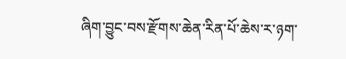ཞིག་བྱུང་བས་རྫོགས་ཆེན་རིན་པོ་ཆེས་ར་ཉག་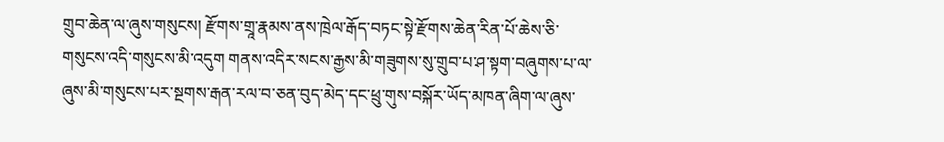གྲུབ་ཆེན་ལ་ཞུས་གསུངས། རྫོགས་གྲཱ་རྣམས་ནས་ཁྲེལ་རྒོད་བཏང་སྟེ་རྫོགས་ཆེན་རིན་པོ་ཆེས་ཅི་གསུངས་འདི་གསུངས་མི་འདུག གནས་འདིར་སངས་རྒྱས་མི་གཟུགས་སུ་གྲུབ་པ་ཤ་སྟག་བཞུགས་པ་ལ་ཞུས་མི་གསུངས་པར་སྔགས་རྒན་རལ་བ་ཅན་བུད་མེད་དང་ཕྲུ་གུས་བསྐོར་ཡོད་མཁན་ཞིག་ལ་ཞུས་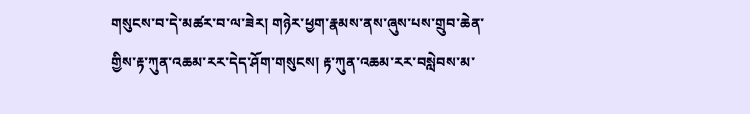གསུངས་བ་དེ་མཚར་བ་ལ་ཟེར། གཉེར་ཕྱག་རྣམས་ནས་ཞུས་པས་གྲུབ་ཆེན་གྱིས་རྟ་ཀུན་འཆམ་རར་དེད་ཤོག་གསུངས། རྟ་ཀུན་འཆམ་རར་བསླེབས་མ་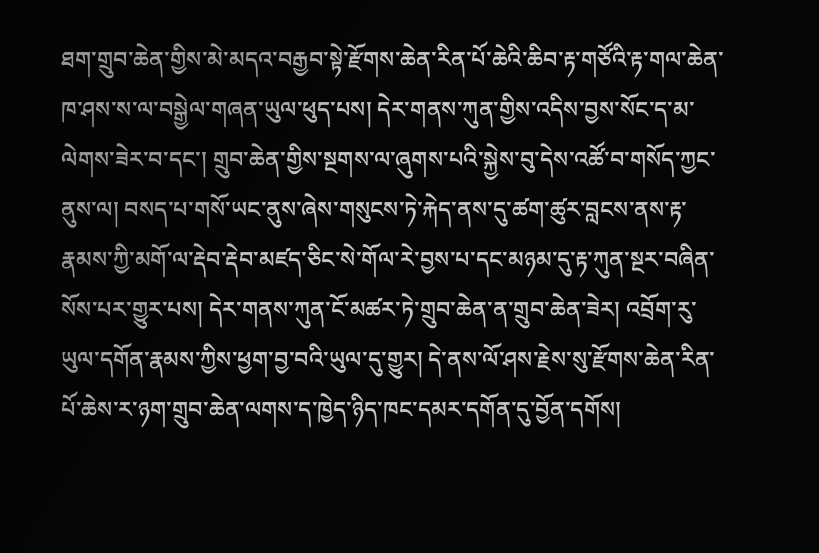ཐག་གྲུབ་ཆེན་གྱིས་མེ་མདའ་བརྒྱབ་སྟེ་རྫོགས་ཆེན་རིན་པོ་ཆེའི་ཆིབ་རྟ་གཙོའི་རྟ་གལ་ཆེན་ཁ་ཤས་ས་ལ་བསྒྱེལ་གཞན་ཡུལ་ཕུད་པས། དེར་གནས་ཀུན་གྱིས་འདིས་བྱས་སོང་ད་མ་ལེགས་ཟེར་བ་དང་། གྲུབ་ཆེན་གྱིས་སྔགས་ལ་ཞུགས་པའི་སྐྱེས་བུ་དེས་འཚོ་བ་གསོད་ཀྱང་ནུས་ལ། བསད་པ་གསོ་ཡང་ནུས་ཞེས་གསུངས་ཏེ་རྐེད་ནས་དུ་ཚག་ཚུར་བླངས་ནས་རྟ་རྣམས་ཀྱི་མགོ་ལ་རྡེབ་རྡེབ་མཛད་ཅིང་སེ་གོལ་རེ་བྱས་པ་དང་མཉམ་དུ་རྟ་ཀུན་སྔར་བཞིན་སོས་པར་གྱུར་པས། དེར་གནས་ཀུན་ངོ་མཚར་ཏེ་གྲུབ་ཆེན་ན་གྲུབ་ཆེན་ཟེར། འབྲོག་རུ་ཡུལ་དགོན་རྣམས་ཀྱིས་ཕྱག་བྱ་བའི་ཡུལ་དུ་གྱུར། དེ་ནས་ལོ་ཤས་རྗེས་སུ་རྫོགས་ཆེན་རིན་པོ་ཆེས་ར་ཉག་གྲུབ་ཆེན་ལགས་ད་ཁྱེད་ཉིད་ཁང་དམར་དགོན་དུ་བྱོན་དགོས།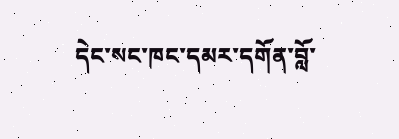དེང་སང་ཁང་དམར་དགོན་བློ་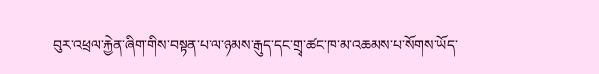བུར་འཕྲལ་རྐྱེན་ཞིག་གིས་བསྟན་པ་ལ་ཉམས་རྒུད་དང་གྲྭ་ཚང་ཁ་མ་འཆམས་པ་སོགས་ཡོད་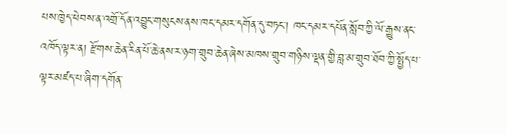པས་ཁྱེད་ཕེབས་ན་འགྲོ་དོན་འབྱུང་གསུངས་ནས་ཁང་དམར་དགོན་དུ་བཏང་། ཁང་དམར་དཔོན་སློབ་ཀྱི་ལོ་རྒྱུས་ནང་འཁོད་ལྟར་ན། རྫོགས་ཆེན་རིན་པོ་ཆེ་ནས་ར་ཉག་གྲུབ་ཆེན་ཞེས་མཁས་གྲུབ་གཉིས་ལྡན་གྱི་བླ་མ་གྲུབ་ཐོབ་ཀྱི་སྤྱོད་པ་ལྟར་མཛད་པ་ཞིག་དགོན་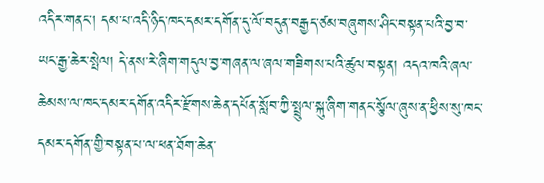འདིར་གནང་། དམ་པ་འདི་ཉིད་ཁང་དམར་དགོན་དུ་ལོ་བདུན་བརྒྱད་ཙམ་བཞུགས་ཤིང་བསྟན་པའི་བྱ་བ་ཡང་རྒྱ་ཆེར་སྤེལ། དེ་ནས་རེ་ཞིག་གདུལ་བྱ་གཞན་ལ་ཞལ་གཟིགས་པའི་ཚུལ་བསྟན། འདའ་ཁའི་ཞལ་ཆེམས་ལ་ཁང་དམར་དགོན་འདིར་རྫོགས་ཆེན་དཔོན་སློབ་ཀྱི་སྤྲུལ་སྐུ་ཞིག་གནང་སྩོལ་ཞུས་ན་ཕྱིས་སུ་ཁང་དམར་དགོན་གྱི་བསྟན་པ་ལ་ཕན་ཐོག་ཆེན་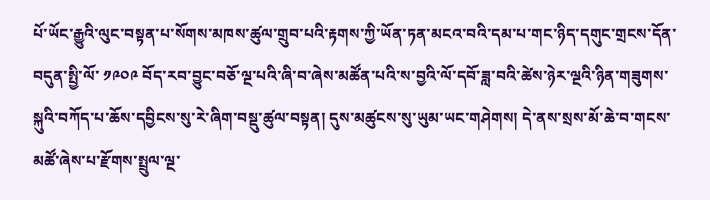པོ་ཡོང་རྒྱུའི་ལུང་བསྟན་པ་སོགས་མཁས་ཚུལ་གྲུབ་པའི་རྟགས་ཀྱི་ཡོན་ཏན་མངའ་བའི་དམ་པ་གང་ཉིད་དགུང་གྲངས་དོན་བདུན་སྤྱི་ལོ་ ༡༩༠༩ བོད་རབ་བྱུང་བཅོ་ལྔ་པའི་ཞི་བ་ཞེས་མཚོན་པའི་ས་བྱའི་ལོ་དབོ་ཟླ་བའི་ཚེས་ཉེར་ལྔའི་ཉིན་གཟུགས་སྐུའི་བཀོད་པ་ཆོས་དབྱིངས་སུ་རེ་ཞིག་བསྡུ་ཚུལ་བསྟན། དུས་མཚུངས་སུ་ཡུམ་ཡང་གཤེགས། དེ་ནས་སྲས་མོ་ཆེ་བ་གངས་མཚོ་ཞེས་པ་རྫོགས་སྤྲུལ་ལྔ་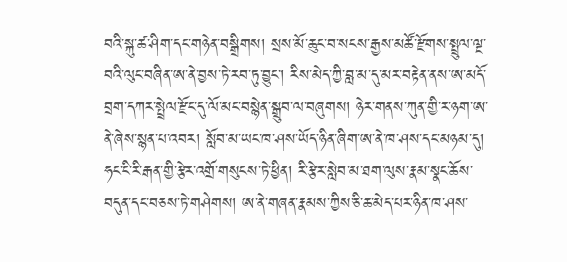བའི་སྐུ་ཚ་ཤིག་དང་གཉེན་བསྒྲིགས། སྲས་མོ་ཆུང་བ་སངས་རྒྱས་མཚོ་རྫོགས་སྤྲུལ་ལྔ་བའི་ལུང་བཞིན་ཨ་ནེ་བྱས་ཏེ་རབ་ཏུ་བྱུང་། རིས་མེད་ཀྱི་བླ་མ་དུ་མར་བརྟེན་ནས་ཨ་མདོ་བྲག་དཀར་སྤྲེལ་རྫོང་དུ་ལོ་མང་བསྙེན་སྒྲུབ་ལ་བཞུགས། ཉེར་གནས་ཀུན་གྱི་ར་ཉག་ཨ་ནེ་ཞེས་སྙན་པ་འབར། སློབ་མ་ཡང་ཁ་ཤས་ཡོད་ཉིན་ཞིག་ཨ་ནེ་ཁ་ཤས་དང་མཉམ་དུ། ཧང་ངི་རི་རྒན་གྱི་རྩེར་འགྲོ་གསུངས་ཏེ་ཕྱིན། རི་རྩེར་སླེབ་མ་ཐག་ལུས་རྣམ་སྣང་ཆོས་བདུན་དང་བཅས་ཏེ་གཤེགས། ཨ་ནེ་གཞན་རྣམས་ཀྱིས་ཅི་ཆ་མེད་པར་ཉིན་ཁ་ཤས་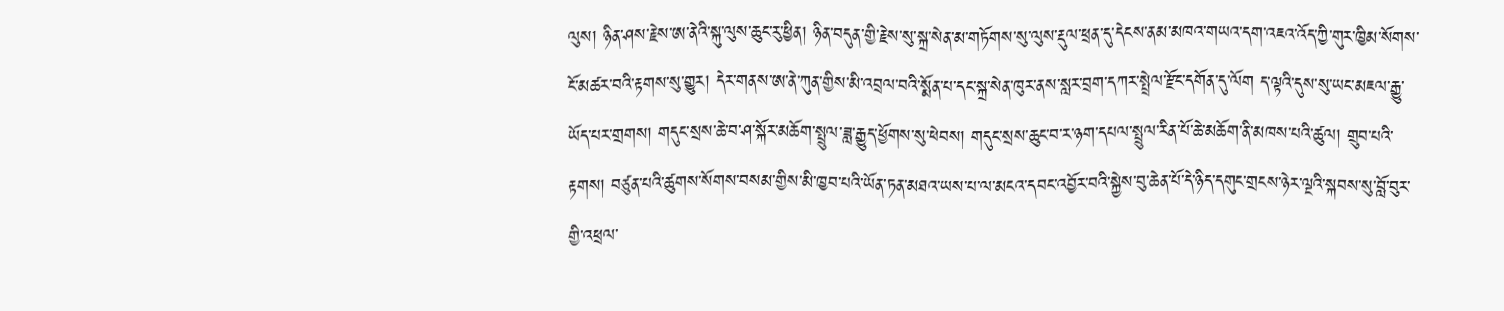ལུས། ཉིན་ཤས་རྗེས་ཨ་ནེའི་སྐུ་ལུས་ཆུང་རུ་ཕྱིན། ཉིན་བདུན་གྱི་རྗེས་སུ་སྐྲ་སེན་མ་གཏོགས་སུ་ལུས་རྡུལ་ཕྲན་དུ་དེངས་ནམ་མཁའ་གཡའ་དག་འཇའ་འོད་ཀྱི་གུར་ཁྱིམ་སོགས་ངོ་མཚར་བའི་རྟགས་སུ་གྱུར། དེར་གནས་ཨ་ནེ་ཀུན་གྱིས་མི་འབྲལ་བའི་སྨོན་པ་དང་སྐྲ་སེན་ཁུར་ནས་སླར་བྲག་དཀར་སྤྲེལ་རྫོང་དགོན་དུ་ལོག ད་ལྟའི་དུས་སུ་ཡང་མཇལ་རྒྱུ་ཡོད་པར་གྲགས། གདུང་སྲས་ཆེ་བ་ཤ་སྐོར་མཆོག་སྤྲུལ་ཟླ་རྒྱུད་ཕྱོགས་སུ་ཕེབས། གདུང་སྲས་ཆུང་བ་ར་ཉག་དཔལ་སྤྲུལ་རིན་པོ་ཆེ་མཆོག་ནི་མཁས་པའི་ཚུལ། གྲུབ་པའི་རྟགས། བཙུན་པའི་ཚུགས་སོགས་བསམ་གྱིས་མི་ཁྱབ་པའི་ཡོན་ཏན་མཐའ་ཡས་པ་ལ་མངའ་དབང་འབྱོར་བའི་སྐྱེས་བུ་ཆེན་པོ་དེ་ཉིད་དགུང་གྲངས་ཉེར་ལྔའི་སྐབས་སུ་བློ་བུར་གྱི་འཕྲལ་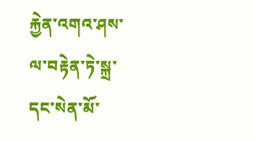རྐྱེན་འགའ་ཤས་ལ་བརྟེན་ཏེ་སྐྲ་དང་སེན་མོ་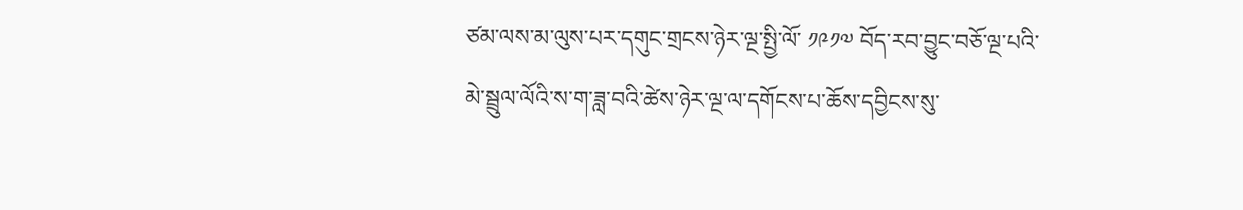ཙམ་ལས་མ་ལུས་པར་དགུང་གྲངས་ཉེར་ལྔ་སྤྱི་ལོ་ ༡༩༡༧ བོད་རབ་བྱུང་བཅོ་ལྔ་པའི་མེ་སྦྲུལ་ལོའི་ས་ག་ཟླ་བའི་ཚེས་ཉེར་ལྔ་ལ་དགོངས་པ་ཆོས་དབྱིངས་སུ་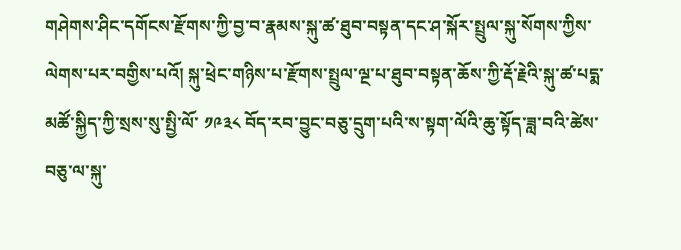གཤེགས་ཤིང་དགོངས་རྫོགས་ཀྱི་བྱ་བ་རྣམས་སྐུ་ཚ་ཐུབ་བསྟན་དང་ཤ་སྐོར་སྤྲུལ་སྐུ་སོགས་ཀྱིས་ལེགས་པར་བགྱིས་པའོ། སྐུ་ཕྲེང་གཉིས་པ་རྫོགས་སྤྲུལ་ལྔ་པ་ཐུབ་བསྟན་ཆོས་ཀྱི་རྡོ་རྗེའི་སྐུ་ཚ་པདྨ་མཚོ་སྐྱིད་ཀྱི་སྲས་སུ་སྤྱི་ལོ་ ༡༩༣༨ བོད་རབ་བྱུང་བཅུ་དྲུག་པའི་ས་སྟག་ལོའི་ཆུ་སྟོད་ཟླ་བའི་ཚེས་བཅུ་ལ་སྐུ་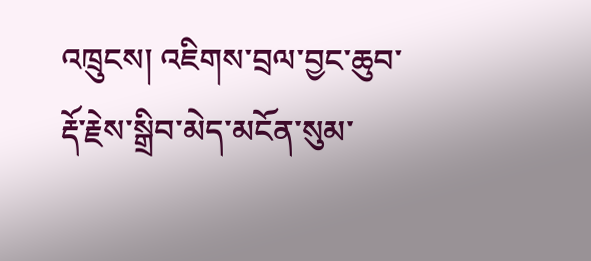འཁྲུངས། འཇིགས་བྲལ་བྱང་ཆུབ་རྡོ་རྗེས་སྒྲིབ་མེད་མངོན་སུམ་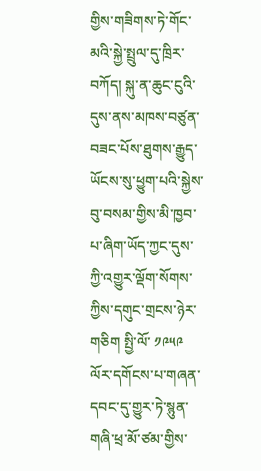གྱིས་གཟིགས་ཏེ་གོང་མའི་སྐྱེ་སྤྲུལ་དུ་ཁྲིར་བཀོད། སྐུ་ན་ཆུང་ངུའི་དུས་ནས་མཁས་བཙུན་བཟང་པོས་ཐུགས་རྒྱུད་ཡོངས་སུ་ཕྱུག་པའི་སྐྱེས་བུ་བསམ་གྱིས་མི་ཁྱབ་པ་ཞིག་ཡོད་ཀྱང་དུས་ཀྱི་འགྱུར་ལྡོག་སོགས་ཀྱིས་དགུང་གྲངས་ཉེར་གཅིག སྤྱི་ལོ་ ༡༩༥༩ ལོར་དགོངས་པ་གཞན་དབང་དུ་གྱུར་ཏེ་སྙུན་གཞི་ཕྲ་མོ་ཙམ་གྱིས་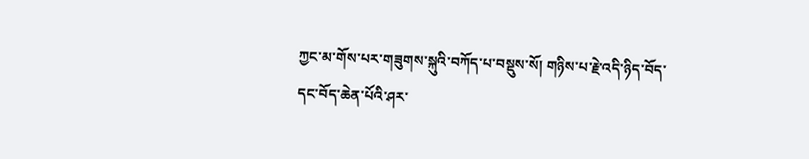ཀྱང་མ་གོས་པར་གཟུགས་སྐུའི་བཀོད་པ་བསྡུས་སོ། གཉིས་པ་རྗེ་འདི་ཉིད་བོད་དང་བོད་ཆེན་པོའི་ཤར་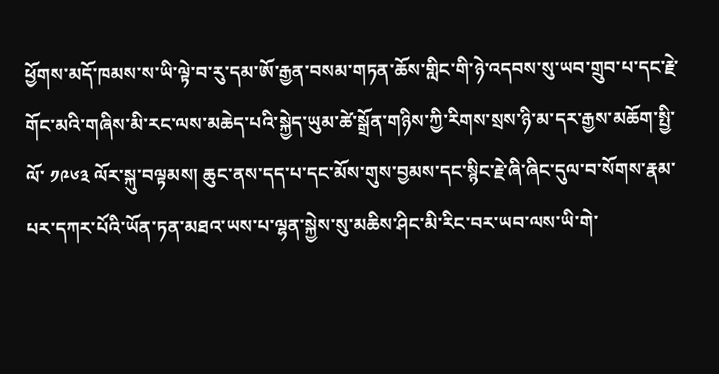ཕྱོགས་མདོ་ཁམས་ས་ཡི་ལྟེ་བ་རུ་དམ་ཨོ་རྒྱན་བསམ་གཏན་ཆོས་གླིང་གི་ཉེ་འདབས་སུ་ཡབ་གྲུབ་པ་དང་རྗེ་གོང་མའི་གཞིས་མི་རང་ལས་མཆེད་པའི་སྐྱེད་ཡུམ་ཚེ་སྒྲོན་གཉིས་ཀྱི་རིགས་སྲས་ཉི་མ་དར་རྒྱས་མཆོག་སྤྱི་ལོ་ ༡༩༦༣ ལོར་སྐུ་བལྟམས། ཆུང་ནས་དད་པ་དང་མོས་གུས་བྱམས་དང་སྙིང་རྗེ་ཞི་ཞིང་དུལ་བ་སོགས་རྣམ་པར་དཀར་པོའི་ཡོན་ཏན་མཐའ་ཡས་པ་ལྷན་སྐྱེས་སུ་མཆིས་ཤིང་མི་རིང་བར་ཡབ་ལས་ཡི་གེ་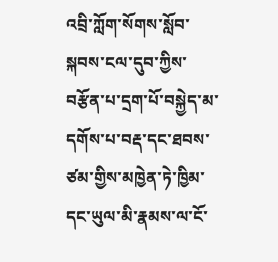འབྲི་ཀློག་སོགས་སློབ་སྐབས་ངལ་དུབ་ཀྱིས་བརྩོན་པ་དྲག་པོ་བསྐྱེད་མ་དགོས་པ་བརྡ་དང་ཐབས་ཙམ་གྱིས་མཁྱེན་ཏེ་ཁྱིམ་དང་ཡུལ་མི་རྣམས་ལ་ངོ་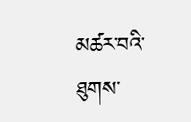མཚར་བའི་ཐུགས་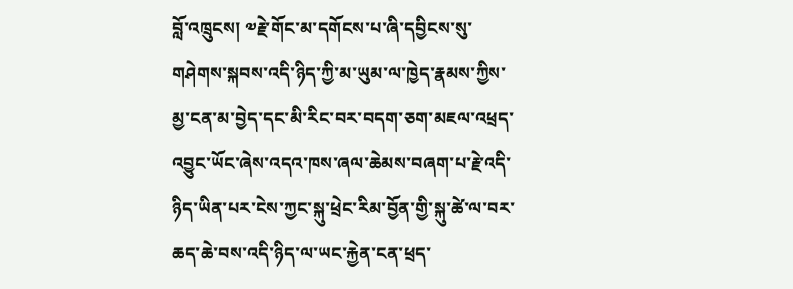བློ་འཁྲུངས། ༧རྗེ་གོང་མ་དགོངས་པ་ཞི་དབྱིངས་སུ་གཤེགས་སྐབས་འདི་ཉིད་ཀྱི་མ་ཡུམ་ལ་ཁྱེད་རྣམས་ཀྱིས་མྱ་ངན་མ་བྱེད་དང་མི་རིང་བར་བདག་ཅག་མཇལ་འཕྲད་འབྱུང་ཡོང་ཞེས་འདའ་ཁས་ཞལ་ཆེམས་བཞག་པ་རྗེ་འདི་ཉིད་ཡིན་པར་ངེས་ཀྱང་སྐུ་ཕྲེང་རིམ་བྱོན་གྱི་སྐུ་ཚེ་ལ་བར་ཆད་ཆེ་བས་འདི་ཉིད་ལ་ཡང་རྐྱེན་ངན་ཕྲད་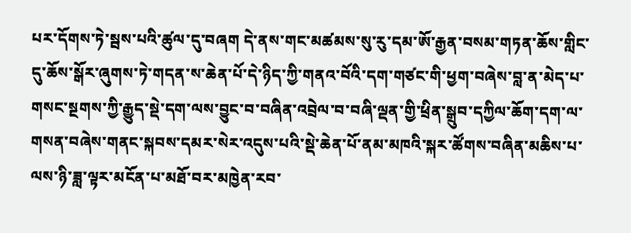པར་དོགས་ཏེ་སྦས་པའི་ཚུལ་དུ་བཞག དེ་ནས་གང་མཚམས་སུ་རུ་དམ་ཨོ་རྒྱན་བསམ་གཏན་ཆོས་གླིང་དུ་ཆོས་སྒོར་ཞུགས་ཏེ་གདན་ས་ཆེན་པོ་དེ་ཉིད་ཀྱི་གནའ་བོའི་དག་གཙང་གི་ཕྱག་བཞེས་བླ་ན་མེད་པ་གསང་སྔགས་ཀྱི་རྒྱུད་སྡེ་དག་ལས་བྱུང་བ་བཞིན་འབྲེལ་བ་བཞི་ལྡན་གྱི་ཕྲིན་སྒྲུབ་དཀྱིལ་ཆོག་དག་ལ་གསན་བཞེས་གནང་སྐབས་དམར་སེར་འདུས་པའི་སྡེ་ཆེན་པོ་ནམ་མཁའི་སྐར་ཚོགས་བཞིན་མཆིས་པ་ལས་ཉི་ཟླ་ལྟར་མངོན་པ་མཐོ་བར་མཁྱེན་རབ་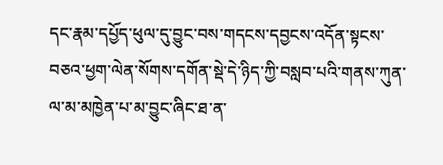དང་རྣམ་དཔྱོད་ཕུལ་དུ་བྱུང་བས་གདངས་དབྱངས་འདོན་སྟངས་བཅའ་ཕྱག་ལེན་སོགས་དགོན་སྡེ་དེ་ཉིད་ཀྱི་བསླབ་པའི་གནས་ཀུན་ལ་མ་མཁྱེན་པ་མ་བྱུང་ཞིང་ཐ་ན་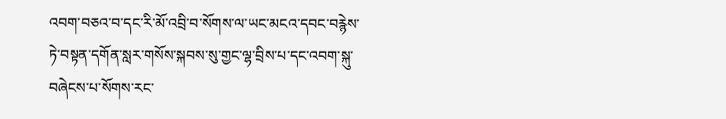འབག་བཅའ་བ་དང་རི་མོ་འབྲི་བ་སོགས་ལ་ཡང་མངའ་དབང་བརྙེས་ཏེ་བསྟན་དགོན་སླར་གསོས་སྐབས་སུ་གྱང་ལྷ་བྲིས་པ་དང་འབག་སྐུ་བཞེངས་པ་སོགས་རང་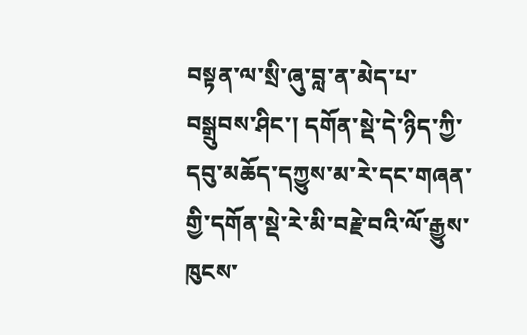བསྟན་ལ་སྲི་ཞུ་བླ་ན་མེད་པ་བསྒྲུབས་ཤིང་། དགོན་སྡེ་དེ་ཉིད་ཀྱི་དབུ་མཆོད་དཀྱུས་མ་རེ་དང་གཞན་གྱི་དགོན་སྡེ་རེ་མི་བརྗེ་བའི་ལོ་རྒྱུས་ཁུངས་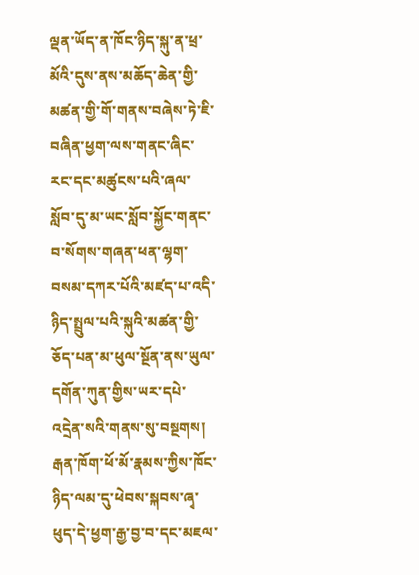ལྡན་ཡོད་ན་ཁོང་ཉིད་སྐུ་ན་ཕྲ་མོའི་དུས་ནས་མཆོད་ཆེན་གྱི་མཚན་གྱི་གོ་གནས་བཞེས་ཏེ་ཇི་བཞིན་ཕྱག་ལས་གནང་ཞིང་རང་དང་མཚུངས་པའི་ཞལ་སློབ་དུ་མ་ཡང་སློབ་སྐྱོང་གནང་བ་སོགས་གཞན་ཕན་ལྷག་བསམ་དཀར་པོའི་མཛད་པ་འདི་ཉིད་སྤྲུལ་པའི་སྐུའི་མཚན་གྱི་ཅོད་པན་མ་ཕུལ་སྔོན་ནས་ཡུལ་དགོན་ཀུན་གྱིས་ཡར་དཔེ་འདྲེན་སའི་གནས་སུ་བསྔགས། རྒན་ཁོག་ཕོ་མོ་རྣམས་ཀྱིས་ཁོང་ཉིད་ལམ་དུ་ཕེབས་སྐབས་ཞྭ་ཕུད་དེ་ཕྱག་རྒྱ་བྱ་བ་དང་མཇལ་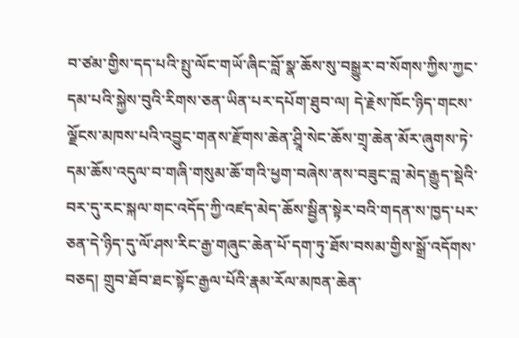བ་ཙམ་གྱིས་དད་པའི་སྤུ་ལོང་གཡོ་ཞིང་བློ་སྣ་ཆོས་སུ་བསྒྱུར་བ་སོགས་ཀྱིས་ཀྱང་དམ་པའི་སྐྱེས་བུའི་རིགས་ཅན་ཡིན་པར་དཔོག་ཐུབ་ལ། དེ་རྗེས་ཁོང་ཉིད་གངས་ལྗོངས་མཁས་པའི་འབྱུང་གནས་རྫོགས་ཆེན་ཤྲཱི་སེང་ཆོས་གྲྭ་ཆེན་མོར་ཞུགས་ཏེ་དམ་ཆོས་འདུལ་བ་གཞི་གསུམ་ཆོ་གའི་ཕྱག་བཞེས་ནས་བཟུང་བླ་མེད་རྒྱུད་སྡེའི་བར་དུ་རང་སྐལ་གང་འདོད་ཀྱི་འཛད་མེད་ཆོས་སྦྱིན་སྟེར་བའི་གདན་ས་ཁྱད་པར་ཅན་དེ་ཉིད་དུ་ལོ་ཤས་རིང་རྒྱ་གཞུང་ཆེན་པོ་དག་ཏུ་ཐོས་བསམ་གྱིས་སྒྲོ་འདོགས་བཅད། གྲུབ་ཐོབ་ཐང་སྟོང་རྒྱལ་པོའི་རྣམ་རོལ་མཁན་ཆེན་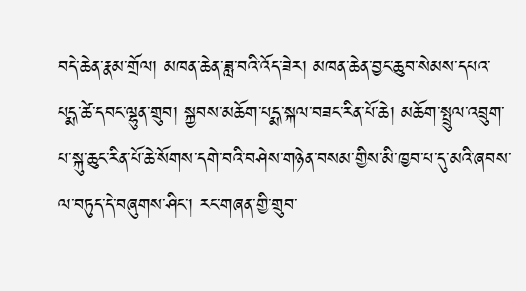བདེ་ཆེན་རྣམ་གྲོལ། མཁན་ཆེན་ཟླ་བའི་འོད་ཟེར། མཁན་ཆེན་བྱང་ཆུབ་སེམས་དཔའ་པདྨ་ཚེ་དབང་ལྷུན་གྲུབ། སྐྱབས་མཆོག་པདྨ་སྐལ་བཟང་རིན་པོ་ཆེ། མཆོག་སྤྲུལ་འབྲུག་པ་སྐུ་ཆུང་རིན་པོ་ཆེ་སོགས་དགེ་བའི་བཤེས་གཉེན་བསམ་གྱིས་མི་ཁྱབ་པ་དུ་མའི་ཞབས་ལ་བཏུད་དེ་བཞུགས་ཤིང་། རང་གཞན་གྱི་གྲུབ་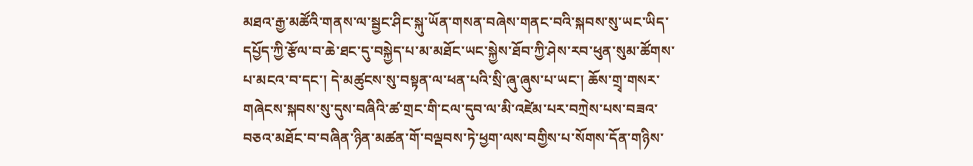མཐའ་རྒྱ་མཚོའི་གནས་ལ་སྦྱང་ཤིང་སྐུ་ཡོན་གསན་བཞེས་གནང་བའི་སྐབས་སུ་ཡང་ཡིད་དཔྱོད་ཀྱི་རྩོལ་བ་ཆེ་ཐང་དུ་བསྐྱེད་པ་མ་མཐོང་ཡང་སྐྱེས་ཐོབ་ཀྱི་ཤེས་རབ་ཕུན་སུམ་ཚོགས་པ་མངའ་བ་དང་། དེ་མཚུངས་སུ་བསྟན་ལ་ཕན་པའི་སྲི་ཞུ་ཞུས་པ་ཡང་། ཆོས་གྲྭ་གསར་གཞེངས་སྐབས་སུ་དུས་བཞིའི་ཚ་གྲང་གི་ངལ་དུབ་ལ་མི་འཛེམ་པར་བཀྲེས་པས་བཟའ་བཅའ་མཐོང་བ་བཞིན་ཉིན་མཚན་གོ་བལྡབས་ཏེ་ཕྱག་ལས་བགྱིས་པ་སོགས་དོན་གཉིས་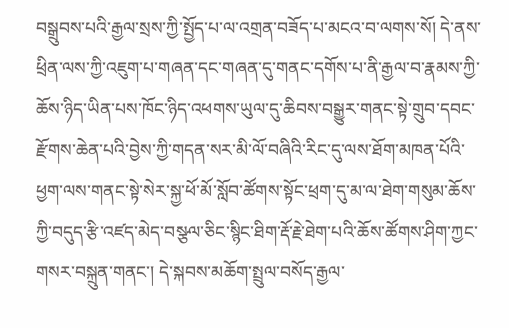བསྒྲུབས་པའི་རྒྱལ་སྲས་ཀྱི་སྤྱོད་པ་ལ་འགྲན་བཟོད་པ་མངའ་བ་ལགས་སོ། དེ་ནས་ཕྲིན་ལས་ཀྱི་འཇུག་པ་གཞན་དང་གཞན་དུ་གནང་དགོས་པ་ནི་རྒྱལ་བ་རྣམས་ཀྱི་ཆོས་ཉིད་ཡིན་པས་ཁོང་ཉིད་འཕགས་ཡུལ་དུ་ཆིབས་བསྒྱུར་གནང་སྟེ་གྲུབ་དབང་རྫོགས་ཆེན་པའི་བྱེས་ཀྱི་གདན་སར་མི་ལོ་བཞིའི་རིང་དུ་ལས་ཐོག་མཁན་པོའི་ཕྱག་ལས་གནང་སྟེ་སེར་སྐྱ་ཕོ་མོ་སློབ་ཚོགས་སྟོང་ཕྲག་དུ་མ་ལ་ཐེག་གསུམ་ཆོས་ཀྱི་བདུད་རྩི་འཛད་མེད་བསྩལ་ཅིང་སྙིང་ཐིག་རྡོ་རྗེ་ཐེག་པའི་ཆོས་ཚོགས་ཤིག་ཀྱང་གསར་བསྐྲུན་གནང་། དེ་སྐབས་མཆོག་སྤྲུལ་བསོད་རྒྱལ་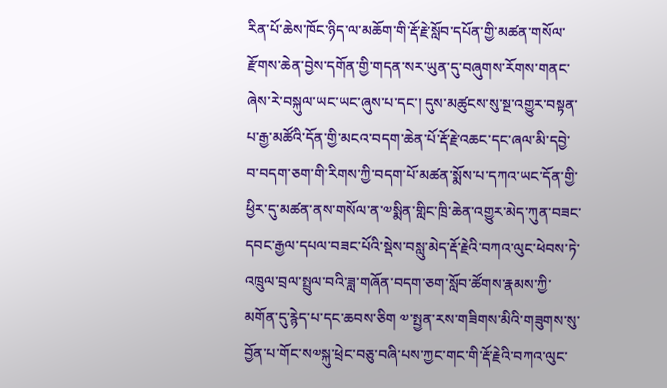རིན་པོ་ཆེས་ཁོང་ཉིད་ལ་མཆོག་གི་རྡོ་རྗེ་སློབ་དཔོན་གྱི་མཚན་གསོལ་རྫོགས་ཆེན་བྱེས་དགོན་གྱི་གདན་སར་ཡུན་དུ་བཞུགས་རོགས་གནང་ཞེས་རེ་བསྐུལ་ཡང་ཡང་ཞུས་པ་དང་། དུས་མཚུངས་སུ་སྔ་འགྱུར་བསྟན་པ་རྒྱ་མཚོའི་དོན་གྱི་མངའ་བདག་ཆེན་པོ་རྡོ་རྗེ་འཆང་དང་ཞལ་མི་དབྱེ་བ་བདག་ཅག་གི་རིགས་ཀྱི་བདག་པོ་མཚན་སྨོས་པ་དཀའ་ཡང་དོན་གྱི་ཕྱིར་དུ་མཚན་ནས་གསོལ་ན་༧སྨིན་གླིང་ཁྲི་ཆེན་འགྱུར་མེད་ཀུན་བཟང་དབང་རྒྱལ་དཔལ་བཟང་པོའི་སྡེས་བསླུ་མེད་རྡོ་རྗེའི་བཀའ་ལུང་ཕེབས་ཏེ་འཁྲུལ་བྲལ་སྤྲུལ་བའི་ཟླ་གཞོན་བདག་ཅག་སློབ་ཚོགས་རྣམས་ཀྱི་མགོན་དུ་རྙེད་པ་དང་ཆབས་ཅིག ༧་སྤྱན་རས་གཟིགས་མིའི་གཟུགས་སུ་བྱོན་པ་གོང་ས༧སྐུ་ཕྲེང་བཅུ་བཞི་པས་ཀྱང་གང་གི་རྡོ་རྗེའི་བཀའ་ལུང་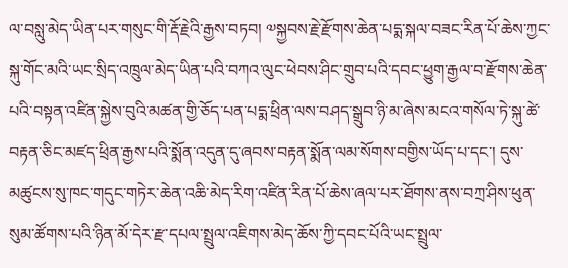ལ་བསླུ་མེད་ཡིན་པར་གསུང་གི་རྡོ་རྗེའི་རྒྱས་བཏབ། ༧སྐྱབས་རྗེ་རྫོགས་ཆེན་པདྨ་སྐལ་བཟང་རིན་པོ་ཆེས་ཀྱང་སྐུ་གོང་མའི་ཡང་སྲིད་འཁྲུལ་མེད་ཡིན་པའི་བཀའ་ལུང་ཕེབས་ཤིང་གྲུབ་པའི་དབང་ཕྱུག་རྒྱལ་བ་རྫོགས་ཆེན་པའི་བསྟན་འཛིན་སྐྱེས་བུའི་མཚན་གྱི་ཅོད་པན་པདྨ་ཕྲིན་ལས་བཤད་སྒྲུབ་ཉི་མ་ཞེས་མངའ་གསོལ་ཏེ་སྐུ་ཚེ་བརྟན་ཅིང་མཛད་ཕྲིན་རྒྱས་པའི་སྨོན་འདུན་དུ་ཞབས་བརྟན་སྨོན་ལམ་སོགས་བགྱིས་ཡོད་པ་དང་། དུས་མཚུངས་སུ་ཁང་གདུང་གཏེར་ཆེན་འཆི་མེད་རིག་འཛིན་རིན་པོ་ཆེས་ཞལ་པར་ཐོགས་ནས་བཀྲ་ཤིས་ཕུན་སུམ་ཚོགས་པའི་ཉིན་མོ་དེར་རྫ་དཔལ་སྤྲུལ་འཇིགས་མེད་ཆོས་ཀྱི་དབང་པོའི་ཡང་སྤྲུལ་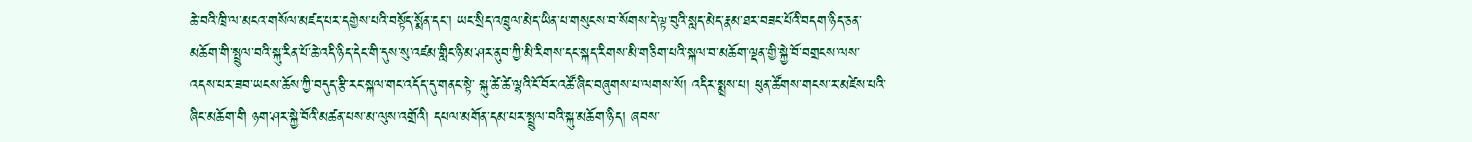ཆེ་བའི་ཁྲི་ལ་མངའ་གསོལ་མཛད་པར་དགྱེས་པའི་བསྟོད་སྨོན་དང་། ཡང་སྲིད་འཁྲུལ་མེད་ཡིན་པ་གསུངས་བ་སོགས་དེ་ལྟ་བུའི་སླད་མེད་རྣམ་ཐར་བཟང་པོའི་བདག་ཉིད་ཅན་མཆོག་གི་སྤྲུལ་བའི་སྐུ་རིན་པོ་ཆེ་འདི་ཉིད་དེང་གི་དུས་སུ་འཛམ་གླིང་ཉི་མ་ཤར་ནུབ་ཀྱི་མི་རིགས་དང་སྐད་རིགས་མི་གཅིག་པའི་སྐལ་བ་མཆོག་ལྡན་གྱི་སྐྱེ་བོ་བགྲངས་ལས་འདས་པར་ཟབ་ཡངས་ཆོས་ཀྱི་བདུད་རྩི་རང་སྐལ་གང་འདོད་དུ་གནང་སྟེ་ སྐུ་ཚེ་ཚེ་ལྷའི་ངོ་བོར་འཚོ་ཞིང་བཞུགས་པ་ལགས་སོ། འདིར་སྨྲས་པ། ཕུན་ཚོགས་གངས་ར་མཛེས་པའི་ཞིང་མཆོག་གི ཉག་ཤར་སྐྱེ་བོའི་མཚན་པས་མ་ལུས་འགྲོའི། དཔལ་མགོན་དམ་པར་སྤྲུལ་བའི་སྐུ་མཆོག་ཉིད། ཞབས་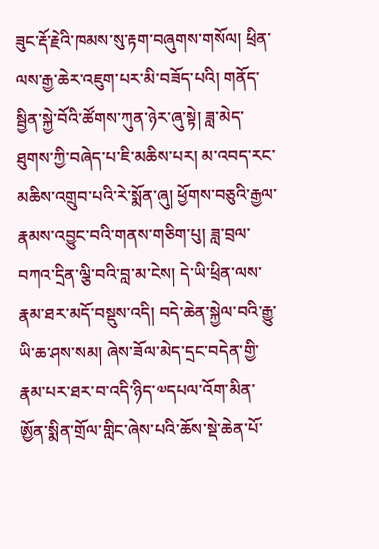ཟུང་རྡོ་རྗེའི་ཁམས་སུ་རྟག་བཞུགས་གསོལ། ཕྲིན་ལས་རྒྱ་ཆེར་འཇུག་པར་མི་བཟོད་པའི། གནོད་སྦྱིན་སྐྱེ་བོའི་ཚོགས་ཀུན་ཉེར་ཞུ་སྟེ། ཟླ་མེད་ཐུགས་ཀྱི་བཞེད་པ་ཇི་མཆིས་པར། མ་འབད་རང་མཆིས་འགྲུབ་པའི་རེ་སྨོན་ཞུ། ཕྱོགས་བཅུའི་རྒྱལ་རྣམས་འབྱུང་བའི་གནས་གཅིག་པུ། ཟླ་བྲལ་བཀའ་དྲིན་ལྕི་བའི་བླ་མ་ངེས། དེ་ཡི་ཕྲིན་ལས་རྣམ་ཐར་མདོ་བསྡུས་འདི། བདེ་ཆེན་སྐྱེལ་བའི་རྒྱུ་ཡི་ཆ་ཤས་སམ། ཞེས་ཟོལ་མེད་དྲང་བདེན་གྱི་རྣམ་པར་ཐར་བ་འདི་ཉིད་༧དཔལ་འོག་མིན་ཨྱོན་སྨིན་གྲོལ་གླིང་ཞེས་པའི་ཆོས་སྡེ་ཆེན་པོ་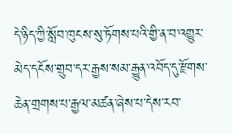དེ་ཉིད་ཀྱི་སློབ་ཁུངས་སུ་ཏོགས་པའི་གྱི་ན་བ་འགྱུར་མེད་དངོས་གྲུབ་དར་རྒྱས་སམ་རྒྱུན་འབོད་དུ་རྫོགས་ཆེན་གྲགས་པ་རྒྱལ་མཚན་ཞེས་པ་དེས་རབ་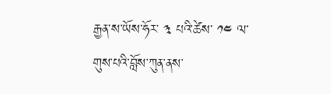རྒྱན་ས་ཡོས་ཧོར་ ༣ པའི་ཚེས་ ༡༤ ལ་གུས་པའི་བློས་ཀུན་ནས་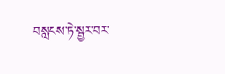བསླངས་ཏེ་སྦྱར་བར་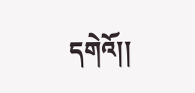དགེའོ།།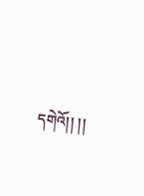དགེའོ།། །།